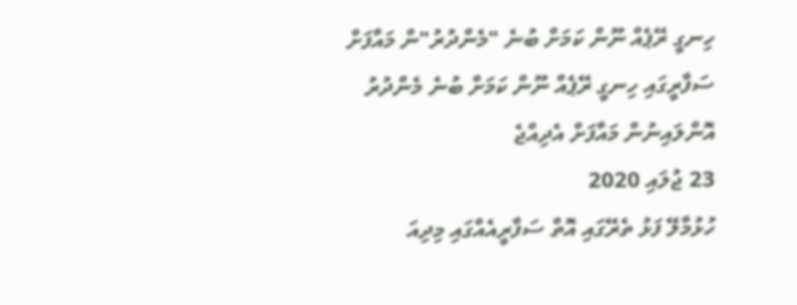ހިނގީ ރޭޕެއް ނޫން ކަމަށް ބުނެ "މެންދުރު"ން މައާފަށް
ސަފާރީގައި ހިނގީ ރޭޕެއް ނޫން ކަމަށް ބުނެ މެންދުރު އޮންލައިނުން މައާފަށް އެދިއްޖެ
23 ޖުލައި 2020
ހުޅުމާލޭ ފަޅު ތެރޭގައި އޮތް ސަފާރީއެއްގައި މިދިއަ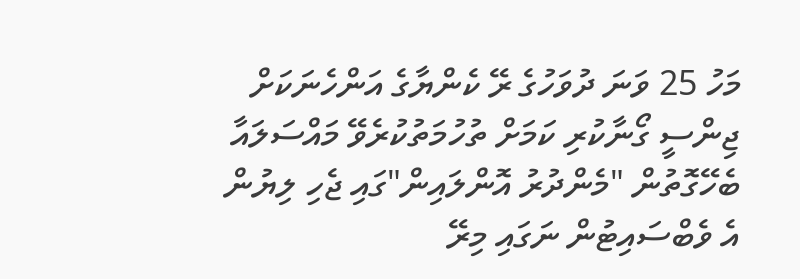މަހު 25 ވަނަ ދުވަހުގެ ރޭ ކެންޔާގެ އަންހެނަކަށް ޖިންސީ ގޯނާކުރި ކަމަށް ތުހުމަތުކުރެވޭ މައްސަލައާ ބެހޭގޮތުން "މެންދުރު އޮންލައިން"ގައި ޖެހި ލިޔުން އެ ވެބްސައިޓުން ނަގައި މިރޭ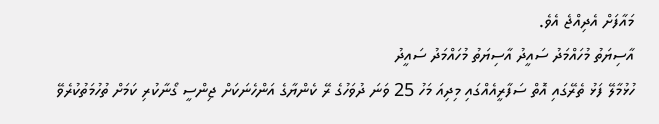މައާފަށް އެދިއްޖެ އެވެ.
އާސިޔަތު މުހައްމަދު ސައީދު އާސިޔަތު މުހައްމަދު ސައީދު
ހުޅުމާލޭ ފަޅު ތެރޭގައި އޮތް ސަފާރީއެއްގައި މިދިއަ މަހު 25 ވަނަ ދުވަހުގެ ރޭ ކެންޔާގެ އަންހެނަކަށް ޖިންސީ ގޯނާކުރި ކަމަށް ތުހުމަތުކުރެވޭ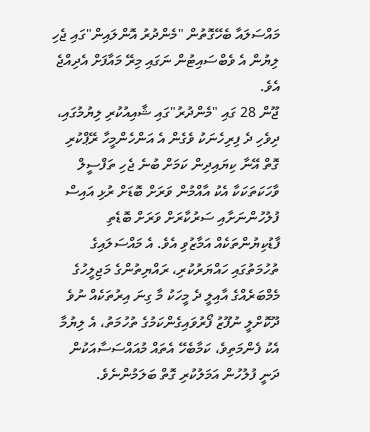މައްސަލައާ ބެހޭގޮތުން "މެންދުރު އޮންލައިން"ގައި ޖެހި ލިޔުން އެ ވެބްސައިޓުން ނަގައި މިރޭ މައާފަށް އެދިއްޖެ އެވެ.
ޖޫން 28 ގައި "މެންދުރު"ގައި ޝާއިއުކުރި ލިޔުމުގައި، ދިވެހި ދެ ފިރިހެނަކު ވެގެން އެ އަންހެންމީހާ ރޭޕްކުރި ގޮތް އޭނާ ކިޔައިދިން ކަމަށް ބުނެ ޖެހި ތަފްސީލް ވާހަކަތަކަކާ އެކު އާއްމުން ވަރަށް ބޮޑަށް ރުޅި އައިސް ފުލުހުންނަށާއި ސަރުކާރަށް ވަރަށް ބޮޑެތި ފާޑުކިޔުންތަކެއް އަމާޒުވި އެވެ. އެ މައްސަލައިގެ ތުހުމަތުގައި ހައްޔަރުކުރި، ރައްޔިތުންގެ މަޖިލީހުގެ މެމްބަރެއްގެ އާއިލީ ދެ މީހަކު މާ ގިނަ އިރުތަކެއް ނުވެ ދޫކޮށްލީ ނުފޫޒު ފޯރުވައިގެންކަމުގެ ތުހުމަތު، އެ ލިޔުމާ އެކު ފެންމަތިވެ، ކަމާބެހޭ އެތައް މުއައްސަސާއަކުން ދަނީ ފުލުހުން އަމަލުކުރި ގޮތް ބަލަމުންނެވެ.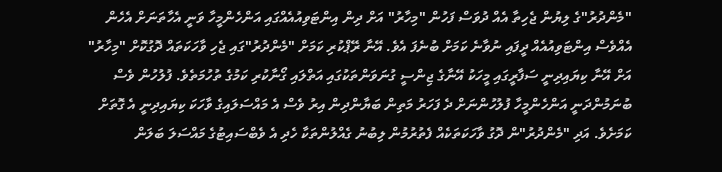"މެންދުރު"ގެ ލިޔުން ޖެހިތާ އެއް ދުވަސް ފަހުން "މިހާރު" އަށް ދިން އިންޓަވިއުއެއްގައި އަންހެންމީހާ ވަނީ އެހާތަނަށް އެހެން އެއްވެސް އިންޓަވިއުއެއް ދީފައި ނުވާނެ ކަމަށް ބުނެފަ އެވެ. އޭނާ ރޭޕްކުރި ކަމަށް "މެންދުރު"ގައި ޖެހި ވާހަކަތައް ދޮގުކޮށް "މިހާރު" އަށް އޭނާ ކިޔައިދިނީ ސަފާރީގައި މީހަކު އޭނާގެ ޖިންސީ ގުނަވަންތަކުގައި އަތްލައި ގޯނާކުރި ކަމުގެ ތުހުމަތެވެ. ފުލުހުން ވެސް ބުނަމުންދަނީ އަންހެންމީހާ ފުލުހުންނަށް ދެ ފަހަރު މަތިން ބަޔާންދިން އިރު ވެސް އެ މައްސަލައިގެ ވާހަކަ ކިޔައިދިނީ އެ ގޮތަށް ކަމަށެވެ. އަދި "މެންދުރު"ން ދޮގު ވާހަކަތަކެއް ފެތުރުމުން ލިބުނު ގެއްލުންތަކާ ހެދި އެ ވެބްސައިޓުގެ މައްސަލަ ބަލަން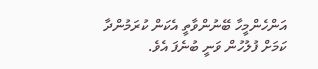އަންހެންމީހާ ބޭނުންވާތީ އެކަން ކުރަމުންދާ ކަމަށް ފުލުހުން ވަނީ ބުނެފަ އެވެ.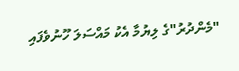"މެންދުރު"ގެ ލިޔުމާ އެކު މައްސަލަ ހޫނުވެފައި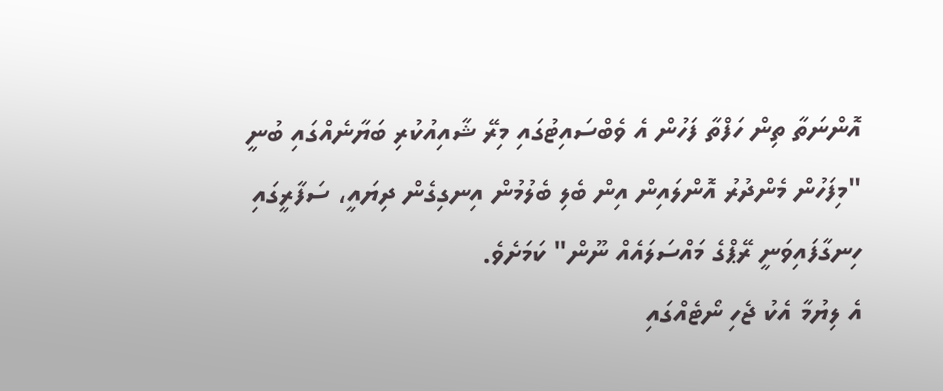އޮންނަތާ ތިން ހަފްތާ ފަހުން އެ ވެބްސައިޓުގައި މިރޭ ޝާއިއުކުރި ބަޔާނެއްގައި ބުނީ "މިފަހުން މެންދުރު އޮންލައިން އިން ބެލި ބެލުމުން އިނގިގެން ދިޔައީ، ސަފާރީގައި ހިނގާފައިވަނީ ރޭޕްގެ މައްސަލައެއް ނޫން" ކަމަށެވެ.
އެ ލިޔުމާ އެކު ޖެހި ނޯޓެއްގައި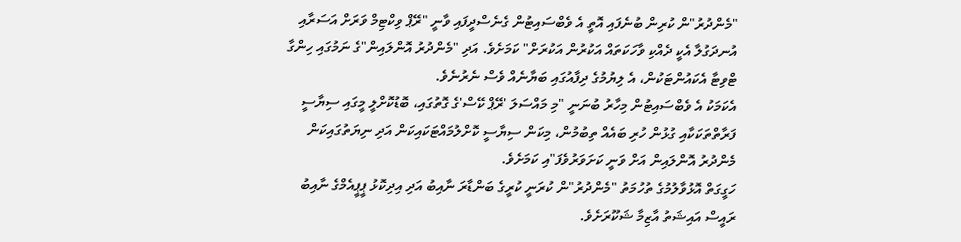"މެންދުރު"ން ކުރިން ބުނެފައި އޮތީ އެ ވެބްސައިޓުން ގެނެސްދީފައި ވާނީ "ރޭޕް ވިކްޓިމް ވަރަށް އަސަރާއި އުނދަގުލާ އެކީ ދެއްކި ވާހަކަތައް އަކުރުން އަކުރަށް" ކަމަށެވެ. އަދި "މެންދުރު އޮންލައިން"ގެ ނަމުގައި ހިންގާ ޓްވިޓާ އެކައުންޓަކުން، އެ ލިޔުމުގެ ދިފާއުގައި ބަޔާނެއް ވެސް ނެރުނެވެ.
އެކަމަކު އެ ވެބްސައިޓުން މިހާރު ބުނަނީ "މި މައްސަލަ 'ރޭޕް ކޭސް'ގެ ގޮތުގައި، ބޮޑުކޮށްލީ މީގައި ސިޔާސީ ފަރާތްތަކަކާއި ގުޅުން ހުރި ބައެއް ތިބުމުން، މިކަން ސިޔާސީ ކޮށްލުމައްޓަކައިކަން އަދި ނިޔަތުގައިކަން މެންދުރު އޮންލައިން އަށް ވަނީ ކަށަވަރުވެފަ"އި ކަމަށެވެ.
ހަގީގަތް އޮޅުވާލުމުގެ ތުހުމަތު "މެންދުރު"ން ކުރަނީ ކުރީގެ ބަންޑާރަ ނާއިބު އަދި އިދިކޮޅު ޕީޕީއެމްގެ ނާއިބު ރައީސް އައިޝަތު އާޒިމާ ޝަކޫރަށެވެ.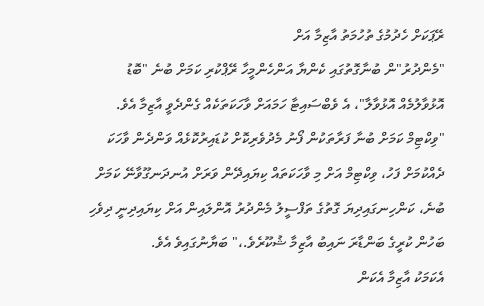ރޭޕަކަށް ހެދުމުގެ ތުހުމަތު އާޒިމާ އަށް
"މެންދުރު"ން ބުނާގޮތުގައި ކެންޔާ އަންހެންމީހާ ރޭޕްކުރި ކަމަށް ބުނެ "ބޮޑު އޮޅުވާލުމެއް އޮޅުވާލާ"، އެ ވެބްސައިޓާ ހަމައަށް ވާހަކަތަކެއް ގެންދެވީ އާޒިމާ އެވެ.
"ވިކްޓިމް ކަމަށް ބުނާ ފަރާތަކުން ފޯނު މެދުވެރިކޮށް ކުޑައިރުކޮޅެއް ވަންދެން ވާހަކަ ދެއްކުމަށް ފަހު، ވިކްޓިމް އަށް މި ވާހަކަތައް ކިޔައިދޭން ވަރަށް އުނދަނގޫވާނޭ ކަމަށް ބުނެ، ކަންހިނގައިދިޔަ ގޮތުގެ ތަފްސީލު މެންދުރު އޮންލައިން އަށް ކިޔައިދިނީ ދިވެހި ބަހުން ކުރީގެ ބަންޑާރަ ނައިބު އާޒިމާ ޝުކޫރެވެ.،" ބަޔާނުގައިވެ އެވެ.
އެކަމަކު އާޒިމާ އެކަން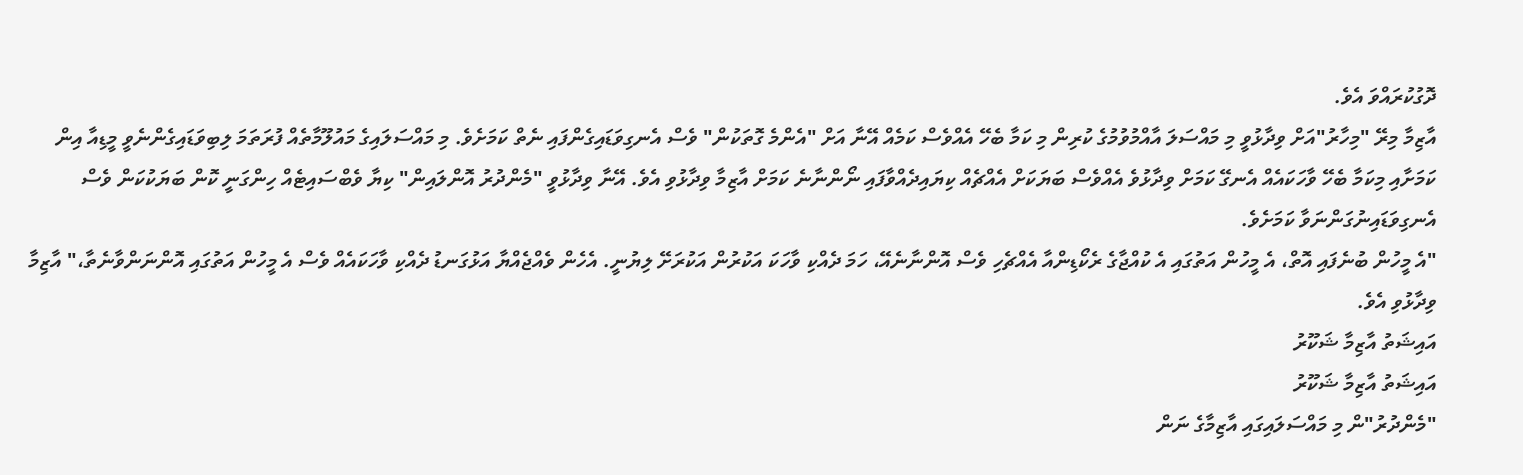ދޮގުކުރައްވަ އެވެ.
އާޒިމާ މިރޭ "މިހާރު"އަށް ވިދާޅުވީ މި މައްސަލަ އާއްމުވުމުގެ ކުރިން މި ކަމާ ބެހޭ އެއްވެސް ކަމެއް އޭނާ އަށް "އެންމެ ގޮތަކުން" ވެސް އެނގިވަޑައިގެންފައި ނެތް ކަމަށެވެ. މި މައްސަލައިގެ މައުލޫމާތެއް ފުރަތަމަ ލިބިވަޑައިގެންނެވީ މީޑިއާ އިން ކަމަށާއި މިކަމާ ބެހޭ ވާހަކައެއް އެނގޭ ކަމަށް ވިދާޅުވެ އެއްވެސް ބަޔަކަށް އެއްޗެއް ކިޔައިދެއްވާފައި ނޯންނާނެ ކަމަށް އާޒިމާ ވިދާޅުވި އެވެ. އޭނާ ވިދާޅުވީ "މެންދުރު އޮންލައިން" ކިޔާ ވެބްސައިޓެއް ހިންގަނީ ކޮން ބަޔަކުކަން ވެސް އެނގިވަޑައިނުގަންނަވާ ކަމަށެވެ.
"އެ މީހުން ބުނެފައި އޮތް، އެ މީހުން އަތުގައި އެ ކުއްޖާގެ ރެކޯޑިންއާ އެއްޗެހި ވެސް އޮންނާނެއޭ، ހަމަ ދެއްކި ވާހަކަ އަކުރުން އަކުރަށޭ ލިޔުނީ. އެހެން ވެއްޖެއްޔާ އަޅުގަނޑު ދެއްކި ވާހަކައެއް ވެސް އެ މީހުން އަތުގައި އޮންނަންވާނެތާ،" އާޒިމާ ވިދާޅުވި އެވެ.
އައިޝަތު އާޒިމާ ޝަކޫރު
އައިޝަތު އާޒިމާ ޝަކޫރު
"މެންދުރު"ން މި މައްސަލައިގައި އާޒިމާގެ ނަން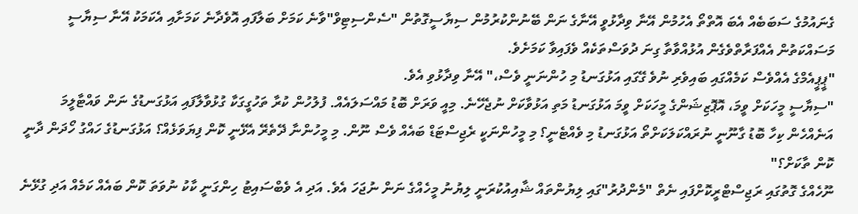ގެނައުމުގެ ސަބަބެއް އެބަ އޮތްތޯ އެހުމުން އޭނާ ވިދާޅުވީ އޭނާގެ ނަން ބޭނުންކުރުމުން ސިޔާސީގޮތުން "ސެންސިޓިވް"ވާނެ ކަމަށް ބަލާފައި އޮވެދާނެ ކަމަށާއި އެކަމަކު އޭނާ ސިޔާސީ މަސައްކަތުން އެއްފަރާތްވެގެން އުޅުއްވާތާ ގިނަ ދުވަސްތަކެއް ވެފައިވާ ކަމަށެވެ.
"ޕީޕީއެމްގެ އެއްވެސް ކަމެއްގައި ބައިވެރި ނުވެ ގޭގައި އަޅުގަނޑު މި ހުންނަނީ ވެސް،" އޭނާ ވިދާޅުވި އެވެ.
"ސިޔާސީ މީހަކަށް ވީމަ، އޮޕޮޒިޝަންގެ މީހަކަށް ވީމަ އަޅުގަނޑު މަތި އަޅުވާކަށް ނުޖެހޭނެ. މިއީ ވަރަށް ބޮޑު މައްސަލައެއް. ފުލުހުން ކުރާ ތަހުގީގަކާ ގުޅުވާލާފައި އަޅުގަނޑުގެ ނަން ވައްޓާލީމަ އަނެއްހެން ކިހާ ބޮޑު ގާނޫނީ ނުރައްކަލަކަށްތޯ އަޅުގަނޑު މި ވެއްޓެނީ؟ މި މީހުންނަކީ ރެޖިސްޓަޑް ބައެއް ވެސް ނޫން. މި މީހުންނާ ދޭތެރޭ އެޅޭނީ ކޮން ފިޔަވަޅެއް؟ އަޅުގަނޑުގެ ހައްގު ހޯދަން ދާނީ ކޮން ތާކަށް؟"
ނޫހެއްގެ ގޮތުގައި ރަޖިސްޓްރީކޮށްފައި ނެތް "މެންދުރު"ގައި ލިޔުންތައް ޝާއިއުކުރަނީ ލިޔުނު މީހެއްގެ ނަން ނުޖަހަ އެވެ. އަދި އެ ވެބްސައިޓު ހިންގަނީ ކާކު ނުވަތަ ކޮން ބައެއް ކަމެއް އަދި ގުޅޭނެ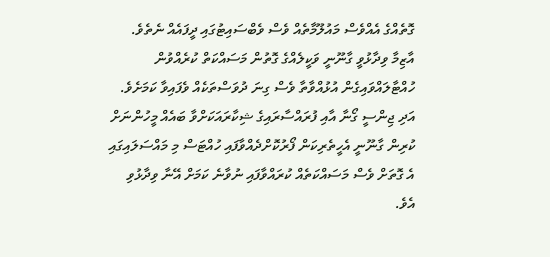ގޮތެއްގެ އެއްވެސް މައުލޫމާތެއް ވެސް ވެބްސައިޓުގައި ދީފައެއް ނެތެވެ.
އާޒިމާ ވިދާޅުވީ ގާނޫނީ ވަކީލެއްގެ ގޮތުން މަސައްކަތް ކުރެއްވުން ހުއްޓާލައްވައިގެން އުޅުއްވާތާ ވެސް ގިނަ ދުވަސްތަކެއް ވެފައިވާ ކަމަށެވެ. އަދި ޖިންސީ ގޯނާ އާއި ފުރައްސާރައިގެ ޝިކާރައަކަށްވާ ބައެއް މީހުންނަށް ކުރިން ގާނޫނީ އެހީތެރިކަން ފޯރުކޮށްދެއްވާފައި ހުއްޓަސް މި މައްސަލައިގައި އެ ގޮތަށް ވެސް މަސައްކަތެއް ކުރައްވާފައި ނުވާނެ ކަމަށް އޭނާ ވިދާޅުވި އެވެ.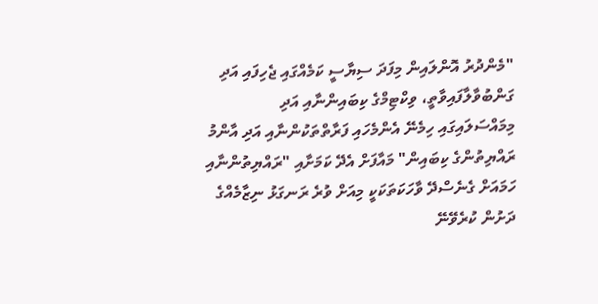"މެންދުރު އޮންލައިން މިފަދަ ސިޔާސީ ކަމެއްގައި ޖެހިފައި އަދި ގަންބުވާލާފައިވާތީ، ވިކްޓިމްގެ ކިބައިންނާއި އަދި މިމައްސަލައިގައި ހިމެނޭ އެންމެހައި ފަރާތްތަކުންނާއި އަދި އާންމު ރައްޔިތުންގެ ކިބައިން" މައާފަށް އެދޭ ކަމަށާއި "ރައްޔިތުންނާއި ހަމައަށް ގެނެސްދޭ ވާހަކަތަކަކީ މިއަށް ވުރެ ރަނގަޅު ނިޒާމެއްގެ ދަށުން ކުރެވޭނޭ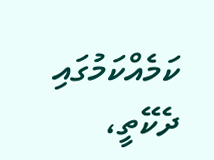ކަމެއްކަމުގައި ދެކޭތީ،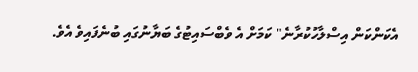އެކަންކަން އިސްލާހުކުރާނެ" ކަމަށް އެ ވެބްސައިޓުގެ ބަޔާނުގައި ބުނެފައިވެ އެވެ.